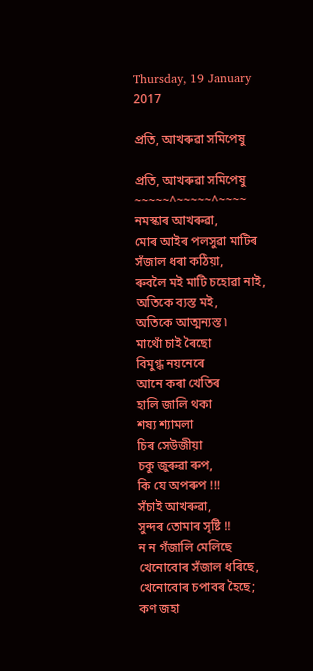Thursday, 19 January 2017

প্ৰতি, আখৰুৱা সমিপেষু

প্ৰতি, আখৰুৱা সমিপেষু
~~~~~^~~~~~^~~~~
নমস্কাৰ আখৰুৱা,
মোৰ আইৰ পলসুৱা মাটিৰ
সঁজাল ধৰা কঠিয়া,
ৰুবলৈ মই মাটি চহোৱা নাই,
অতিকে ব্যস্ত মই,
অতিকে আত্মন্যস্ত ৷
মাথোঁ চাই ৰৈছো
বিমুগ্ধ নয়নেৰে
আনে কৰা খেতিৰ
হালি জালি থকা
শষ্য শ্যামলা
চিৰ সেউজীয়া
চকু জুৰুৱা ৰুপ,
কি যে অপৰুপ !!!
সঁচাই আখৰুৱা,
সুন্দৰ তোমাৰ সৃষ্টি !!
ন ন গঁজালি মেলিছে
খেনোবোৰ সঁজাল ধৰিছে,
খেনোবোৰ চপাবৰ হৈছে;
কণ জহা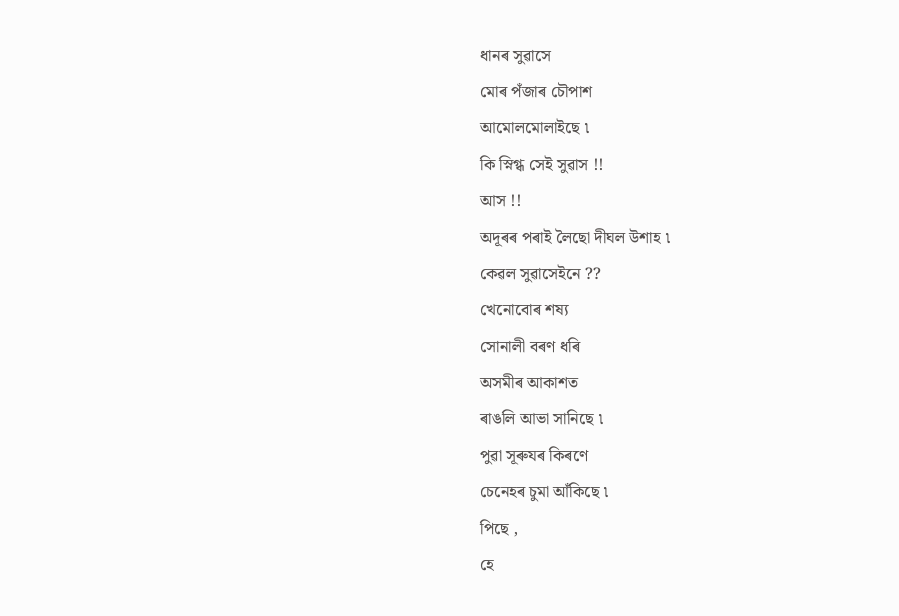ধানৰ সুৱাসে
মোৰ পঁজাৰ চৌপাশ
আমোলমোলাইছে ৷
কি স্নিগ্ধ সেই সুৱাস !!
আস !!
অদূৰৰ পৰাই লৈছো দীঘল উশাহ ৷
কেৱল সুৱাসেইনে ??
খেনোবোৰ শষ্য
সোনালী বৰণ ধৰি
অসমীৰ আকাশত
ৰাঙলি আভা সানিছে ৷
পুৱা সূৰুযৰ কিৰণে
চেনেহৰ চুমা আঁকিছে ৷
পিছে ,
হে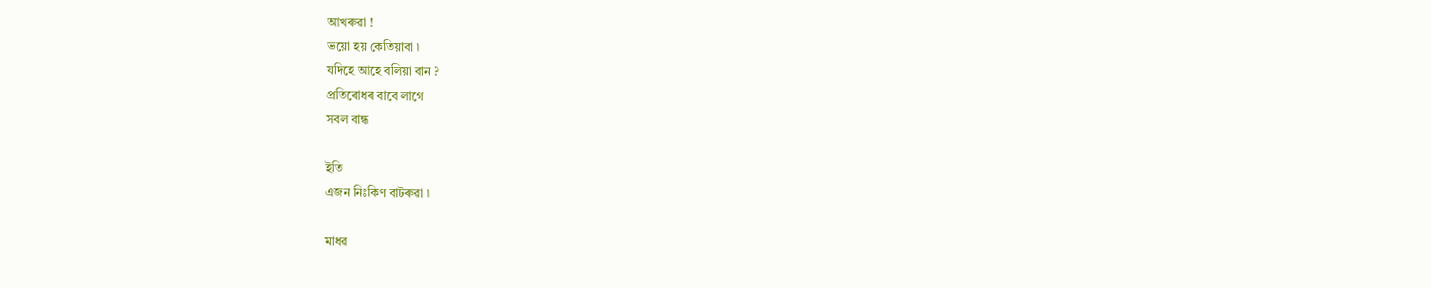আখৰুৱা !
ভয়ো হয় কেতিয়াবা ৷
যদিহে আহে বলিয়া বান ?
প্ৰতিৰোধৰ বাবে লাগে
সবল বান্ধ

ইতি
এজন নিঃকিণ বাটৰুৱা ৷

মাধৱ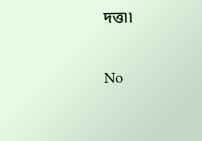দত্ত৷৷

No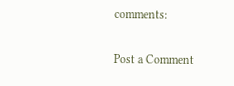comments:

Post a Comment